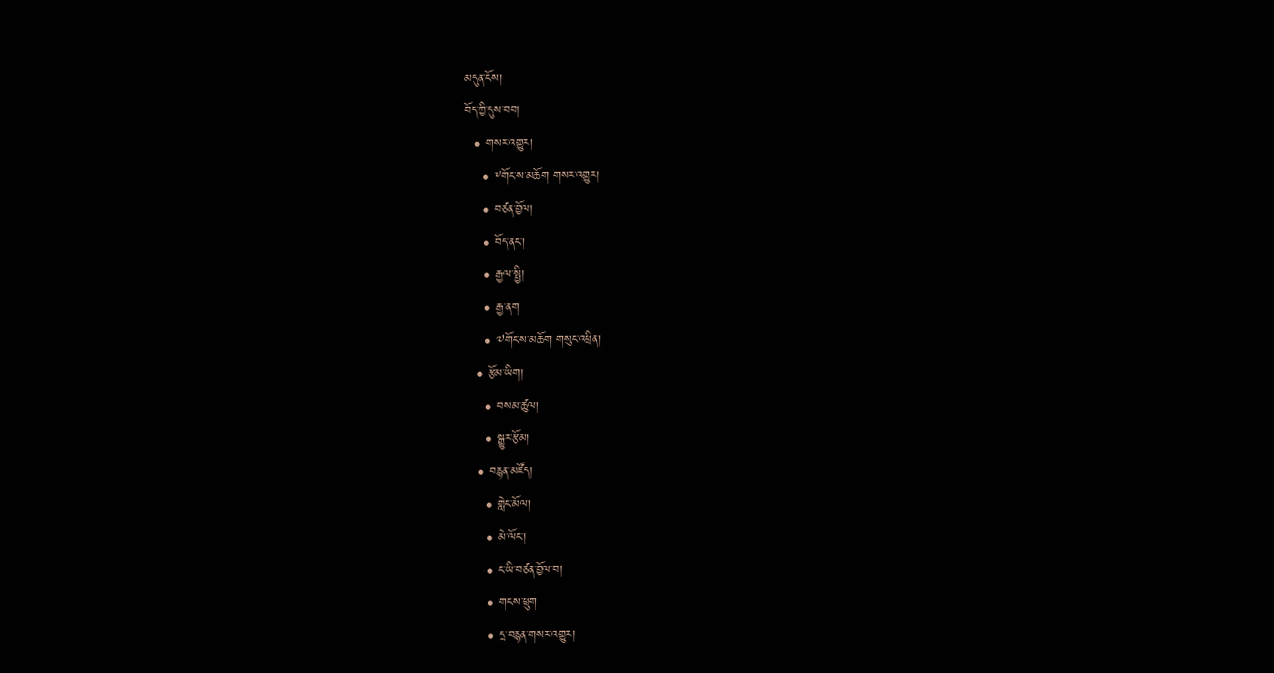མདུན་ངོས།
བོད་ཀྱི་དུས་བབ།
  • གསར་འགྱུར།
    • ༸གོང་ས་མཆོག གསར་འགྱུར།
    • བཙན་བྱོལ།
    • བོད་ནང་།
    • རྒྱལ་སྤྱི།
    • རྒྱ་ནག
    • ༧གོང་ས་མཆོག གསུང་འཕྲིན།
  • རྩོམ་ཡིག།
    • བསམ་ཚུལ།
    • སྒྱུར་རྩོམ།
  • བརྙན་མཛོད།
    • གླེང་མོལ།
    • མེ་ལོང་།
    • ང་ཡི་བཙན་བྱོལ་བ།
    • གངས་ཕྲུག
    • དྲ་བརྙན་གསར་འགྱུར།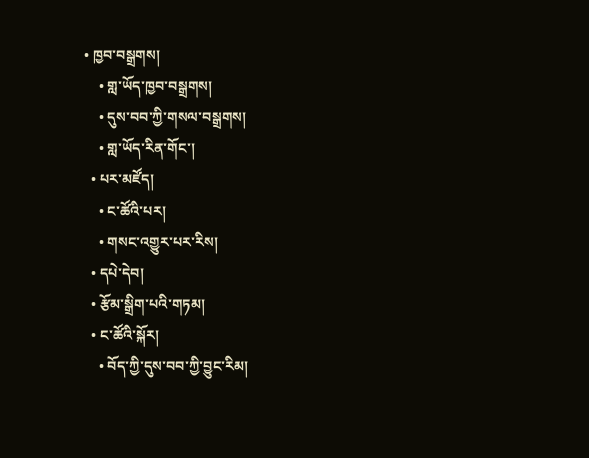• ཁྱབ་བསྒྲགས།
    • གླ་ཡོད་ཁྱབ་བསྒྲགས།
    • དུས་བབ་ཀྱི་གསལ་བསྒྲགས།
    • གླ་ཡོད་རིན་གོང་།
  • པར་མཛོད།
    • ང་ཚོའི་པར།
    • གསང་འགྱུར་པར་རིས།
  • དཔེ་དེབ།
  • རྩོམ་སྒྲིག་པའི་གཏམ།
  • ང་ཚོའི་སྐོར།
    • བོད་ཀྱི་དུས་བབ་ཀྱི་བྱུང་རིམ།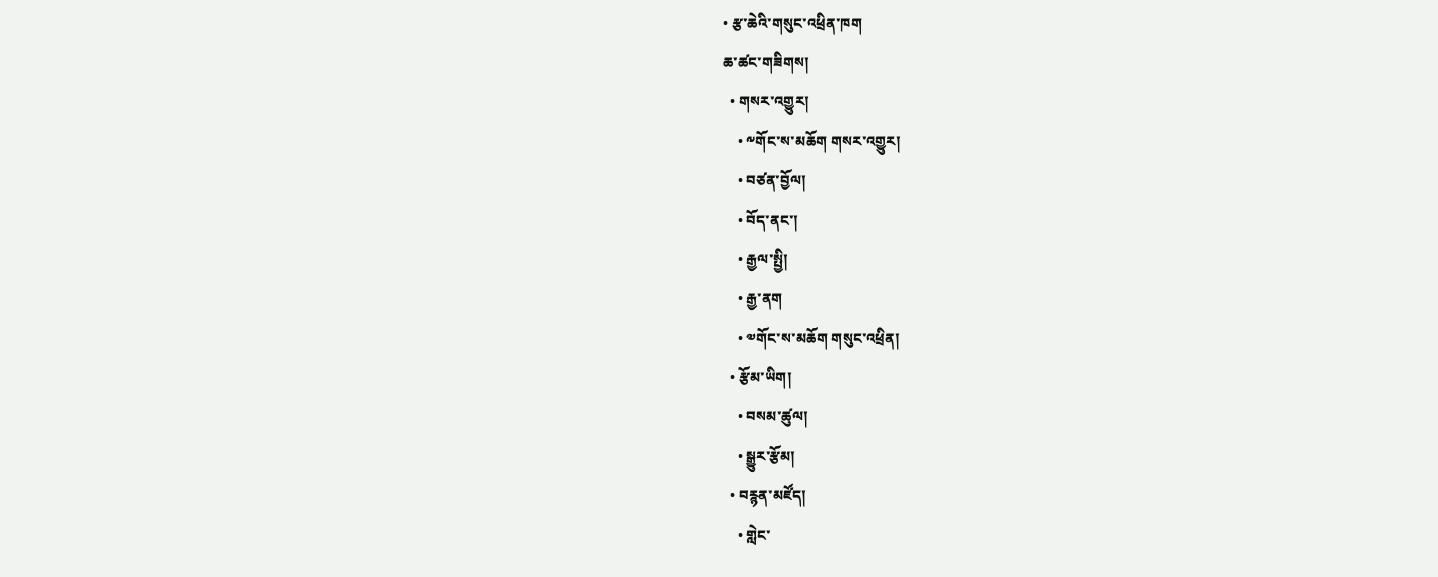• རྩ་ཆེའི་གསུང་འཕྲིན་ཁག
ཆ་ཚང་གཟིགས།
  • གསར་འགྱུར།
    • ༸གོང་ས་མཆོག གསར་འགྱུར།
    • བཙན་བྱོལ།
    • བོད་ནང་།
    • རྒྱལ་སྤྱི།
    • རྒྱ་ནག
    • ༧གོང་ས་མཆོག གསུང་འཕྲིན།
  • རྩོམ་ཡིག།
    • བསམ་ཚུལ།
    • སྒྱུར་རྩོམ།
  • བརྙན་མཛོད།
    • གླེང་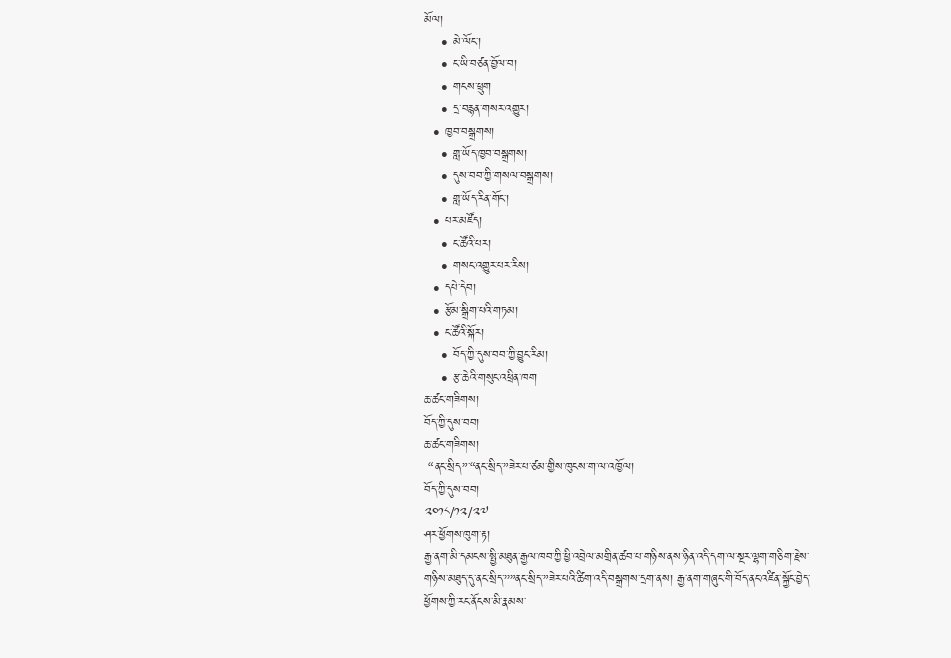མོལ།
    • མེ་ལོང་།
    • ང་ཡི་བཙན་བྱོལ་བ།
    • གངས་ཕྲུག
    • དྲ་བརྙན་གསར་འགྱུར།
  • ཁྱབ་བསྒྲགས།
    • གླ་ཡོད་ཁྱབ་བསྒྲགས།
    • དུས་བབ་ཀྱི་གསལ་བསྒྲགས།
    • གླ་ཡོད་རིན་གོང་།
  • པར་མཛོད།
    • ང་ཚོའི་པར།
    • གསང་འགྱུར་པར་རིས།
  • དཔེ་དེབ།
  • རྩོམ་སྒྲིག་པའི་གཏམ།
  • ང་ཚོའི་སྐོར།
    • བོད་ཀྱི་དུས་བབ་ཀྱི་བྱུང་རིམ།
    • རྩ་ཆེའི་གསུང་འཕྲིན་ཁག
ཆ་ཚང་གཟིགས།
བོད་ཀྱི་དུས་བབ།
ཆ་ཚང་གཟིགས།
 “ནང་སྲིད”་“ནང་སྲིད་”ཟེར་པ་ཙམ་གྱིས་ཁུངས་ག་ལ་འཁྱོལ།
བོད་ཀྱི་དུས་བབ།
༢༠༡༨/༡༢/༢༧
ཤར་ཕྱོགས་ཁུག་རྟ།
རྒྱ་ནག་མི་དམངས་སྤྱི་མཐུན་རྒྱལ་ཁབ་ཀྱི་ཕྱི་འབྲེལ་མགྲིན་ཚབ་པ་གཉིས་ནས་ཉིན་འདི་དག་ལ་སྔར་ལྷག་གཅིག་རྗེས་གཉིས་མཐུད་དུ་ནང་སྲིད་’’”ནང་སྲིད་”ཟེར་པའི་ཚིག་འདི་བསྒྲགས་དྲག་ནས། རྒྱ་ནག་གཞུང་གི་བོད་ནང་འཛིན་སྐྱོང་བྱེད་ཕྱོགས་ཀྱི་རང་ནོངས་མི་རྣམས་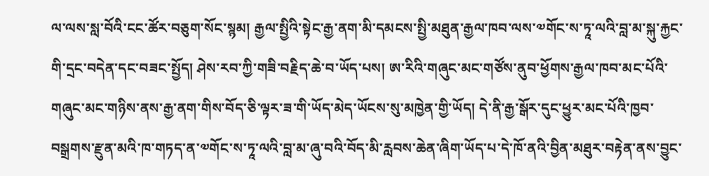ལ་ལས་སླ་བོའི་ངང་ཚོར་བཅུག་སོང་སྙམ། རྒྱལ་སྤྱིའི་སྟེང་རྒྱ་ནག་མི་དམངས་སྤྱི་མཐུན་རྒྱལ་ཁབ་ལས་༧གོང་ས་ཏཱ་ལའི་བླ་མ་སྐུ་རྐྱང་གི་དྲང་བདེན་དང་བཟང་སྤྱོད། ཤེས་རབ་ཀྱི་གཟི་བརྗིད་ཆེ་བ་ཡོད་པས། ཨ་རིའི་གཞུང་མང་གཙོས་ནུབ་ཕྱོགས་རྒྱལ་ཁབ་མང་པོའི་གཞུང་མང་གཉིས་ནས་རྒྱ་ནག་གིས་བོད་ཅི་ལྟར་ཟ་གི་ཡོད་མེད་ཡོངས་སུ་མཁྱེན་གྱི་ཡོད། དེ་ནི་རྒྱ་སྒོར་དུང་ཕྱུར་མང་པོའི་ཁྱབ་བསྒྲགས་རྫུན་མའི་ཁ་གཏད་ན་༧གོང་ས་ཏཱ་ལའི་བླ་མ་ཞུ་བའི་བོད་མི་རླབས་ཆེན་ཞིག་ཡོད་པ་དེ་ཁོ་ནའི་བྱིན་མཐུར་བརྟེན་ནས་བྱུང་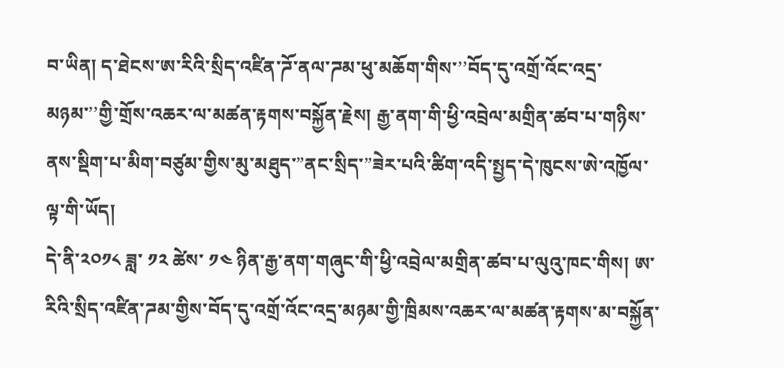བ་ཡིན། ད་ཐེངས་ཨ་རིའི་སྲིད་འཛིན་ཌོ་ནལ་ཌམ་ཕུ་མཆོག་གིས་’’བོད་དུ་འགྲོ་འོང་འདྲ་མཉམ་’’གྱི་གྲོས་འཆར་ལ་མཚན་རྟགས་བསྐྱོན་རྗེས། རྒྱ་ནག་གི་ཕྱི་འབྲེལ་མགྲིན་ཚབ་པ་གཉིས་ནས་སྡིག་པ་མིག་བཙུམ་གྱིས་མུ་མཐུད་”ནང་སྲིད་”ཟེར་པའི་ཚིག་འདི་སྤྱད་དེ་ཁུངས་ཨེ་འཁྱོལ་ལྟ་གི་ཡོད།
དེ་ནི་༢༠༡༨ ཟླ་ ༡༢ ཚེས་ ༡༤ ཉིན་རྒྱ་ནག་གཞུང་གི་ཕྱི་འབྲེལ་མགྲིན་ཚབ་པ་ལུའུ་ཁང་གིས། ཨ་རིའི་སྲིད་འཛིན་ཌམ་གྱིས་བོད་དུ་འགྲོ་འོང་འདྲ་མཉམ་གྱི་ཁྲིམས་འཆར་ལ་མཚན་རྟགས་མ་བསྐྱོན་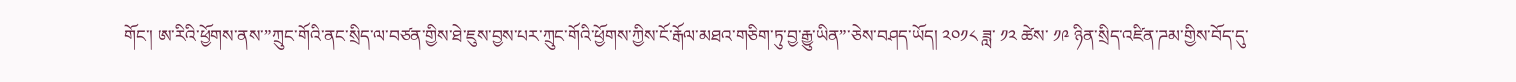གོང་། ཨ་རིའི་ཕྱོགས་ནས་”ཀྲུང་གོའི་ནང་སྲིད་ལ་བཙན་གྱིས་ཐེ་ཇུས་བྱས་པར་ཀྲུང་གོའི་ཕྱོགས་ཀྱིས་ངོ་རྒོལ་མཐའ་གཅིག་ཏུ་བྱ་རྒྱུ་ཡིན”་ཅེས་བཤད་ཡོད། ༢༠༡༨ ཟླ་ ༡༢ ཚེས་ ༡༩ ཉིན་སྲིད་འཛིན་ཌམ་གྱིས་བོད་དུ་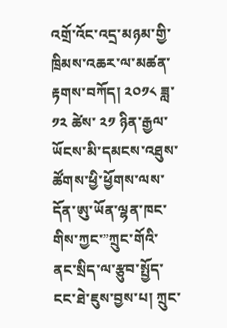འགྲོ་འོང་འདྲ་མཉམ་གྱི་ཁྲིམས་འཆར་ལ་མཚན་རྟགས་བཀོད། ༢༠༡༨ ཟླ་ ༡༢ ཚེས་ ༢༡ ཉིན་རྒྱལ་ཡོངས་མི་དམངས་འཐུས་ཚོགས་ཕྱི་ཕྱོགས་ལས་དོན་ཨུ་ཡོན་ལྷན་ཁང་གིས་ཀྱང་”ཀྲུང་གོའི་ནང་སྲིད་ལ་རྩུབ་སྤྱོད་ངང་ཐེ་ཇུས་བྱས་པ། ཀྲུང་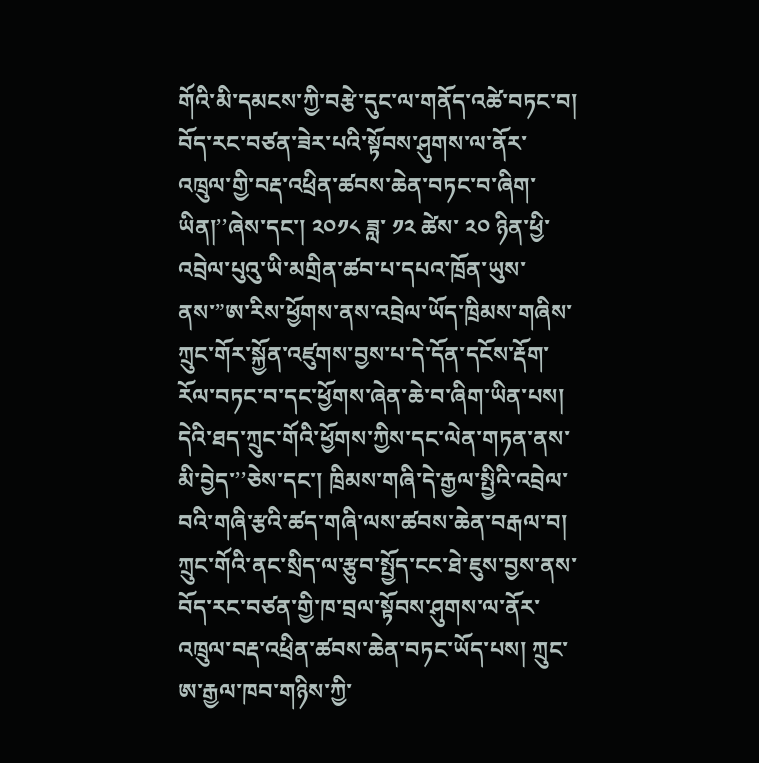གོའི་མི་དམངས་ཀྱི་བརྩེ་དུང་ལ་གནོད་འཚེ་བཏང་བ། བོད་རང་བཙན་ཟེར་པའི་སྟོབས་ཤུགས་ལ་ནོར་འཁྲུལ་གྱི་བརྡ་འཕྲིན་ཚབས་ཆེན་བཏང་བ་ཞིག་ཡིན།’’ཞེས་དང་། ༢༠༡༨ ཟླ་ ༡༢ ཚེས་ ༢༠ ཉིན་ཕྱི་འབྲེལ་པུའུ་ཡི་མགྲིན་ཚབ་པ་དཔའ་ཁྲོན་ཡུས་ནས་”ཨ་རིས་ཕྱོགས་ནས་འབྲེལ་ཡོད་ཁྲིམས་གཞིས་ཀྲུང་གོར་སྐྱོན་འཛུགས་བྱས་པ་དེ་དོན་དངོས་རྡོག་རོལ་བཏང་བ་དང་ཕྱོགས་ཞེན་ཆེ་བ་ཞིག་ཡིན་པས། དེའི་ཐད་ཀྲུང་གོའི་ཕྱོགས་ཀྱིས་དང་ལེན་གཏན་ནས་མི་བྱེད་’’ཅེས་དང་། ཁྲིམས་གཞི་དེ་རྒྱལ་སྤྱིའི་འབྲེལ་བའི་གཞི་རྩའི་ཚད་གཞི་ལས་ཚབས་ཆེན་བརྒལ་བ། ཀྲུང་གོའི་ནང་སྲིད་ལ་རྩུབ་སྤྱོད་ངང་ཐེ་ཇུས་བྱས་ནས་བོད་རང་བཙན་གྱི་ཁ་བྲལ་སྟོབས་ཤུགས་ལ་ནོར་འཁྲུལ་བརྡ་འཕྲིན་ཚབས་ཆེན་བཏང་ཡོད་པས། ཀྲུང་ཨ་རྒྱལ་ཁབ་གཉིས་ཀྱི་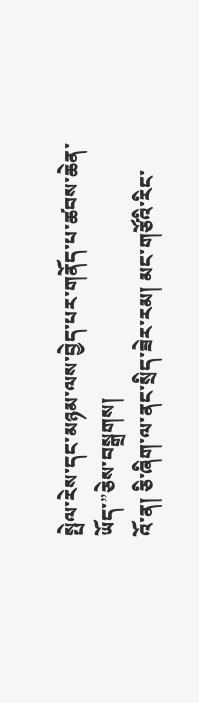སྤེལ་རེས་དང་མཉམ་ལས་བྱེད་པར་གནོད་པ་ཚབས་ཆེན་ཡོད་”ཅེས་བསྒྲགས།
འོ་ན། ཅི་ཞིག་ལ་ནང་སྲིད་ཟེར་རམ། མང་གཙོའི་རིང་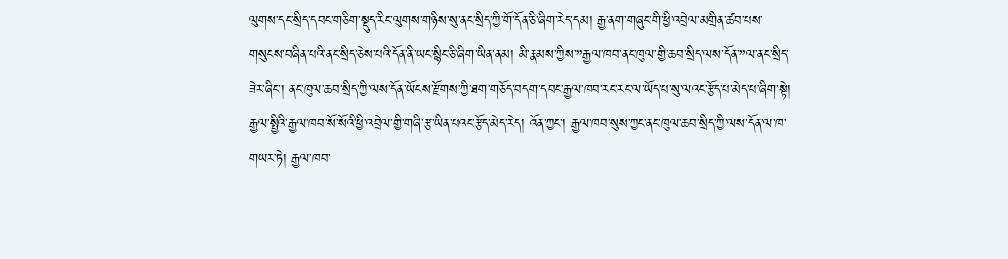ལུགས་དང་སྲིད་དབང་གཅིག་སྡུད་རིང་ལུགས་གཉིས་སུ་ནང་སྲིད་ཀྱི་གོ་དོན་ཅི་ཞིག་རེད་དམ། རྒྱ་ནག་གཞུང་གི་ཕྱི་འབྲེལ་མགྲིན་ཚབ་པས་གསུངས་བཞིན་པའི་ནང་སྲིད་ཅེས་པའི་དོན་ནི་ཡང་སྙིང་ཅི་ཞིག་ཡིན་ནམ། མི་རྣམས་ཀྱིས་”རྒྱལ་ཁབ་ནང་ཁུལ་གྱི་ཆབ་སྲིད་ལས་དོན་”ལ་ནང་སྲིད་ཟེར་ཞིང་། ནང་ཁུལ་ཆབ་སྲིད་ཀྱི་ལས་དོན་ཡོངས་རྫོགས་ཀྱི་ཐག་གཅོད་བདག་དབང་རྒྱལ་ཁབ་རང་རང་ལ་ཡོད་པ་སུ་ལའང་རྩོད་པ་མེད་པ་ཞིག་སྟེ། རྒྱལ་སྤྱིའི་རྒྱལ་ཁབ་སོ་སོའི་ཕྱི་འབྲེལ་གྱི་གཞི་རྩ་ཡིན་པའང་རྩོད་མེད་རེད། འོན་ཀྱང་། རྒྱལ་ཁབ་སུས་ཀྱང་ནང་ཁུལ་ཆབ་སྲིད་ཀྱི་ལས་དོན་ལ་ཁ་གཡར་ཏེ། རྒྱལ་ཁབ་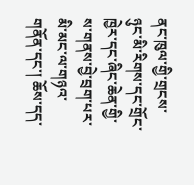ནང་ཁུལ་གྱི་གྲངས་ཉུང་མི་རིགས་དང་གྲོང་ཁྱེར་དང་ཞིང་ཆེན་གྱི་ས་གནས་བྱེ་བྲག་པར་མི་མང་ལ་གཉའ་གནོན་དང་། ཆོས་དད་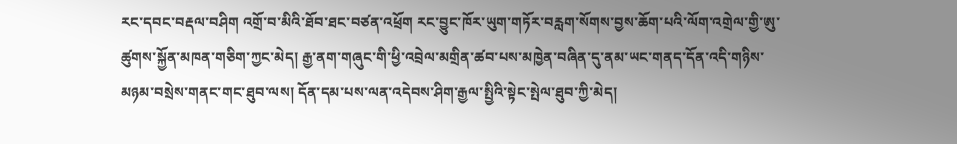རང་དབང་བརྡལ་བཤིག འགྲོ་བ་མིའི་ཐོབ་ཐང་བཙན་འཕྲོག རང་བྱུང་ཁོར་ཡུག་གཏོར་བརླག་སོགས་བྱས་ཆོག་པའི་ལོག་འགྲེལ་གྱི་ཨུ་ཚུགས་སྐྱོན་མཁན་གཅིག་ཀྱང་མེད། རྒྱ་ནག་གཞུང་གི་ཕྱི་འབྲེལ་མགྲིན་ཚབ་པས་མཁྱེན་བཞིན་དུ་ནམ་ཡང་གནད་དོན་འདི་གཉིས་མཉམ་བསྲེས་གནང་གང་ཐུབ་ལས། དོན་དམ་པས་ལན་འདེབས་ཤིག་རྒྱལ་སྤྱིའི་སྟེང་སྤེལ་ཐུབ་ཀྱི་མེད།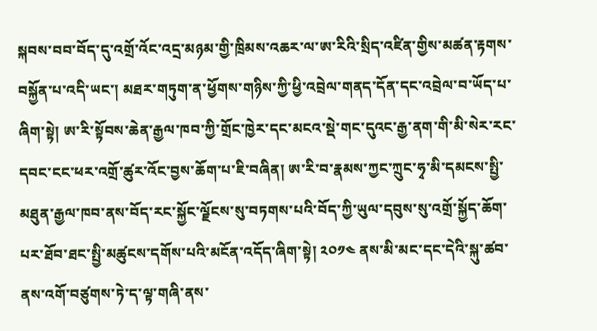སྐབས་བབ་བོད་དུ་འགྲོ་འོང་འདྲ་མཉམ་གྱི་ཁྲིམས་འཆར་ལ་ཨ་རིའི་སྲིད་འཛིན་གྱིས་མཚན་རྟགས་བསྐྱོན་པ་འདི་ཡང་། མཐར་གཏུག་ན་ཕྱོགས་གཉིས་ཀྱི་ཕྱི་འབྲེལ་གནད་དོན་དང་འབྲེལ་བ་ཡོད་པ་ཞིག་སྟེ། ཨ་རི་སྟོབས་ཆེན་རྒྱལ་ཁབ་ཀྱི་གྲོང་ཁྱེར་དང་མངའ་སྡེ་གང་དུའང་རྒྱ་ནག་གི་མི་སེར་རང་དབང་ངང་ཕར་འགྲོ་ཚུར་འོང་བྱས་ཆོག་པ་ཇི་བཞིན། ཨ་རི་བ་རྣམས་ཀྱང་ཀྲུང་ཧྭ་མི་དམངས་སྤྱི་མཐུན་རྒྱལ་ཁབ་ནས་བོད་རང་སྐྱོང་ལྗོངས་སུ་བཏགས་པའི་བོད་ཀྱི་ཡུལ་དབུས་སུ་འགྲོ་སྐྱོད་ཆོག་པར་ཐོབ་ཐང་སྤྱི་མཚུངས་དགོས་པའི་མངོན་འདོད་ཞིག་སྟེ། ༢༠༡༤ ནས་མི་མང་དང་དེའི་སྐུ་ཚབ་ནས་འགོ་བཙུགས་ཏེ་ད་ལྟ་གཞི་ནས་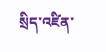སྲིད་འཛིན་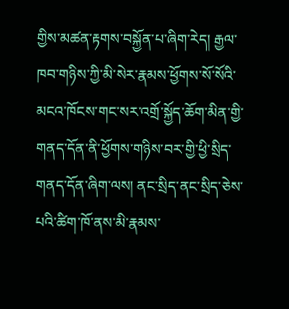གྱིས་མཚན་རྟགས་བསྐྱོན་པ་ཞིག་རེད། རྒྱལ་ཁབ་གཉིས་ཀྱི་མི་སེར་རྣམས་ཕྱོགས་སོ་སོའི་མངའ་ཁོངས་གང་སར་འགྲོ་སྐྱོད་ཆོག་མིན་གྱི་གནད་དོན་ནི་ཕྱོགས་གཉིས་བར་གྱི་ཕྱི་སྲིད་གནད་དོན་ཞིག་ལས། ནང་སྲིད་ནང་སྲིད་ཅེས་པའི་ཚིག་ཁོ་ནས་མི་རྣམས་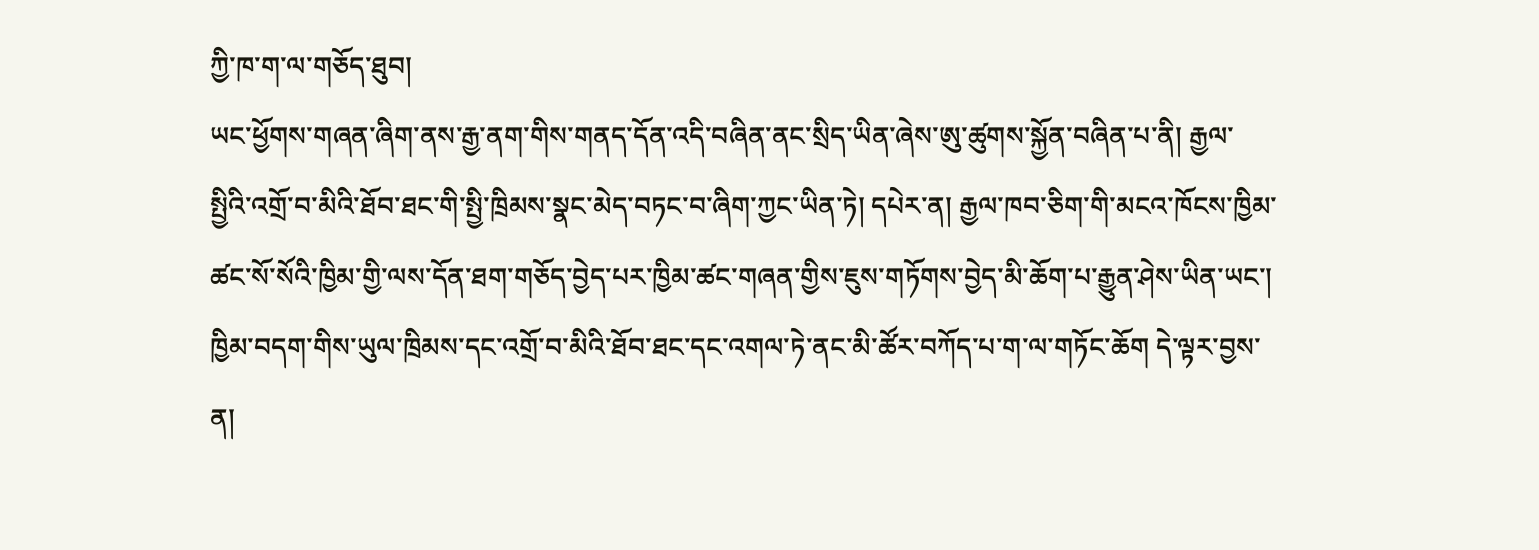ཀྱི་ཁ་ག་ལ་གཅོད་ཐུབ།
ཡང་ཕྱོགས་གཞན་ཞིག་ནས་རྒྱ་ནག་གིས་གནད་དོན་འདི་བཞིན་ནང་སྲིད་ཡིན་ཞེས་ཨུ་ཚུགས་སྐྱོན་བཞིན་པ་ནི། རྒྱལ་སྤྱིའི་འགྲོ་བ་མིའི་ཐོབ་ཐང་གི་སྤྱི་ཁྲིམས་སྣང་མེད་བཏང་བ་ཞིག་ཀྱང་ཡིན་ཏེ། དཔེར་ན། རྒྱལ་ཁབ་ཅིག་གི་མངའ་ཁོངས་ཁྱིམ་ཚང་སོ་སོའི་ཁྱིམ་གྱི་ལས་དོན་ཐག་གཅོད་བྱེད་པར་ཁྱིམ་ཚང་གཞན་གྱིས་ཇུས་གཏོགས་བྱེད་མི་ཆོག་པ་རྒྱུན་ཤེས་ཡིན་ཡང་། ཁྱིམ་བདག་གིས་ཡུལ་ཁྲིམས་དང་འགྲོ་བ་མིའི་ཐོབ་ཐང་དང་འགལ་ཏེ་ནང་མི་ཚོར་བཀོད་པ་ག་ལ་གཏོང་ཆོག དེ་ལྟར་བྱས་ན།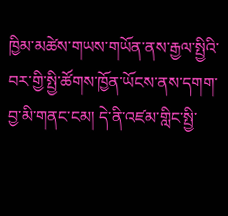ཁྱིམ་མཚེས་གཡས་གཡོན་ནས་རྒྱལ་སྤྱིའི་བར་གྱི་སྤྱི་ཚོགས་ཁྱོན་ཡོངས་ནས་དགག་བྱ་མི་གནང་ངམ། དེ་ནི་འཛམ་གླིང་སྤྱི་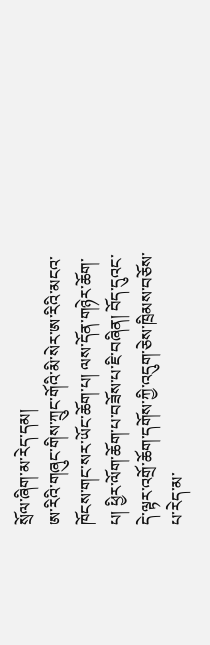སྲོལ་ཞིག་མ་རེད་དམ།
ཨ་རིའི་གཞུང་གིས་ཀྲུང་གོའི་མི་སེར་ཨ་རིའི་མངའ་ཁོངས་གང་སར་ཡོང་ཆོག་པ། ལས་དོན་གཉེར་ཆོག་པ། ཕྱིར་ལོག་ཆོག་པ་བཟོས་པ་ཇི་བཞིན། བོད་དུའང་དེ་ལྟར་འགྲོ་ཆོག་དགོས་ཀྱི་འདུག་ཅེས་ཁྲིམས་བཅོས་པ་རེད་མ་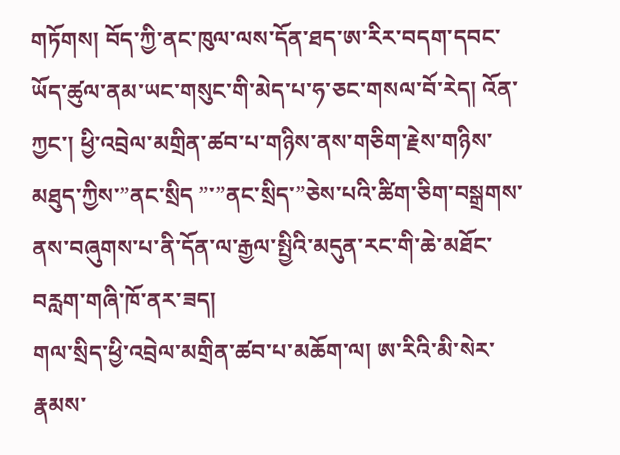གཏོགས། བོད་ཀྱི་ནང་ཁུལ་ལས་དོན་ཐད་ཨ་རིར་བདག་དབང་ཡོད་ཚུལ་ནམ་ཡང་གསུང་གི་མེད་པ་ཧ་ཅང་གསལ་བོ་རེད། འོན་ཀྱང་། ཕྱི་འབྲེལ་མགྲིན་ཚབ་པ་གཉིས་ནས་གཅིག་རྗེས་གཉིས་མཐུད་ཀྱིས་”ནང་སྲིད ”་”ནང་སྲིད་”ཅེས་པའི་ཚིག་ཅིག་བསྒྲགས་ནས་བཞུགས་པ་ནི་དོན་ལ་རྒྱལ་སྤྱིའི་མདུན་རང་གི་ཆེ་མཐོང་བརླག་གཞི་ཁོ་ནར་ཟད།
གལ་སྲིད་ཕྱི་འབྲེལ་མགྲིན་ཚབ་པ་མཆོག་ལ། ཨ་རིའི་མི་སེར་རྣམས་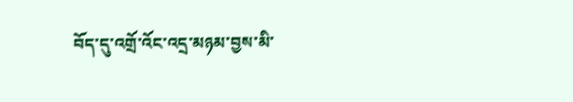བོད་དུ་འགྲོ་འོང་འདྲ་མཉམ་བྱས་མི་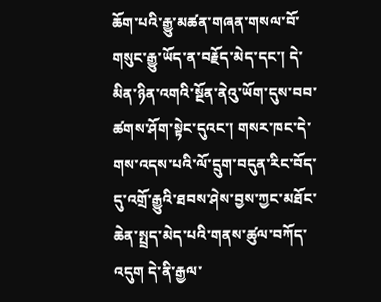ཆོག་པའི་རྒྱུ་མཚན་གཞན་གསལ་བོ་གསུང་རྒྱུ་ཡོད་ན་བརྗོད་མེད་དང་། དེ་མིན་ཉིན་འགའི་སྔོན་ནེའུ་ཡོག་དུས་བབ་ཚགས་ཤོག་སྟེང་དུའང་། གསར་ཁང་དེ་གས་འདས་པའི་ལོ་དྲུག་བདུན་རིང་བོད་དུ་འགྲོ་རྒྱུའི་ཐབས་ཤེས་བྱས་ཀྱང་མཐོང་ཆེན་སྤྲད་མེད་པའི་གནས་ཚུལ་བཀོད་འདུག དེ་ནི་རྒྱལ་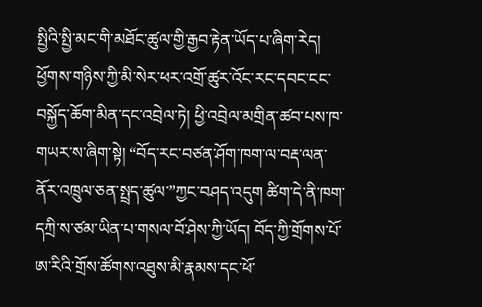སྤྱིའི་སྤྱི་མང་གི་མཐོང་ཚུལ་གྱི་རྒྱབ་རྟེན་ཡོད་པ་ཞིག་རེད།
ཕྱོགས་གཉིས་ཀྱི་མི་སེར་ཕར་འགྲོ་ཚུར་འོང་རང་དབང་ངང་བསྐྱོད་ཆོག་མིན་དང་འབྲེལ་ཏེ། ཕྱི་འབྲེལ་མགྲིན་ཚབ་པས་ཁ་གཡར་ས་ཞིག་སྟེ། “བོད་རང་བཙན་ཤོག་ཁག་ལ་བརྡ་ལན་ནོར་འཁྲུལ་ཅན་སྤྲད་ཚུལ་”ཀྱང་བཤད་འདུག ཚིག་དེ་ནི་ཁག་དཀྲི་ས་ཙམ་ཡིན་པ་གསལ་བོ་ཤེས་ཀྱི་ཡོད། བོད་ཀྱི་གྲོགས་པོ་ཨ་རིའི་གྲོས་ཚོགས་འཐུས་མི་རྣམས་དང་ཕོ་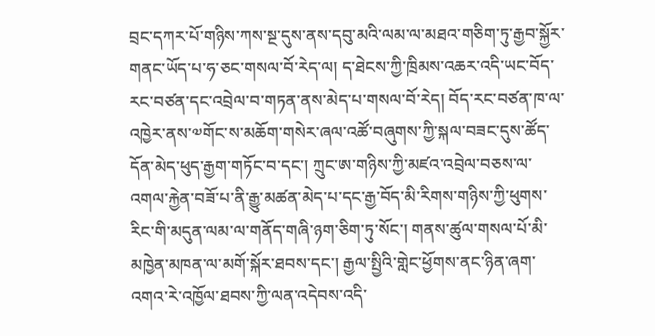བྲང་དཀར་པོ་གཉིས་ཀས་སྔ་དུས་ནས་དབུ་མའི་ལམ་ལ་མཐའ་གཅིག་ཏུ་རྒྱབ་སྐྱོར་གནང་ཡོད་པ་ཧ་ཅང་གསལ་བོ་རེད་ལ། ད་ཐེངས་ཀྱི་ཁྲིམས་འཆར་འདི་ཡང་བོད་རང་བཙན་དང་འབྲེལ་བ་གཏན་ནས་མེད་པ་གསལ་བོ་རེད། བོད་རང་བཙན་ཁ་ལ་འཁྱེར་ནས་༧གོང་ས་མཆོག་གསེར་ཞལ་འཚོ་བཞུགས་ཀྱི་སྐལ་བཟང་དུས་ཚོད་དོན་མེད་ཕུད་རྒྱག་གཏོང་བ་དང་། ཀྲུང་ཨ་གཉིས་ཀྱི་མཛའ་འབྲེལ་བཅས་ལ་འགལ་རྐྱེན་བཟོ་པ་ནི་རྒྱུ་མཚན་མེད་པ་དང་རྒྱ་བོད་མི་རིགས་གཉིས་ཀྱི་ཕུགས་རིང་གི་མདུན་ལམ་ལ་གནོད་གཞི་ཉག་ཅིག་ཏུ་སོང་། གནས་ཚུལ་གསལ་པོ་མི་མཁྱེན་མཁན་ལ་མགོ་སྐོར་ཐབས་དང་། རྒྱལ་སྤྱིའི་གླེང་ཕྱོགས་ནང་ཉིན་ཞག་འགའ་རེ་འཁྱོལ་ཐབས་ཀྱི་ལན་འདེབས་འདི་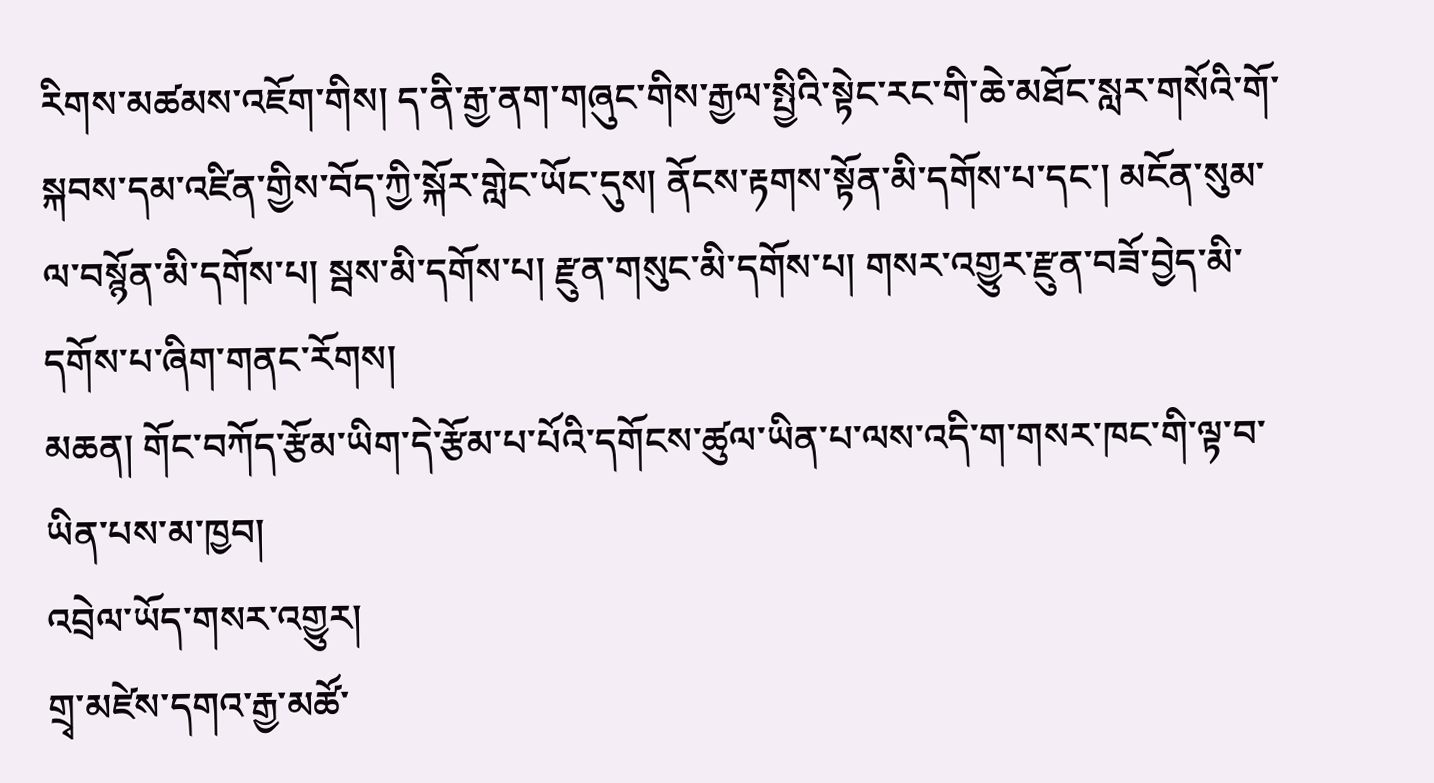རིགས་མཚམས་འཇོག་གིས། ད་ནི་རྒྱ་ནག་གཞུང་གིས་རྒྱལ་སྤྱིའི་སྟེང་རང་གི་ཆེ་མཐོང་སླར་གསོའི་གོ་སྐབས་དམ་འཛིན་གྱིས་བོད་ཀྱི་སྐོར་གླེང་ཡོང་དུས། ནོངས་རྟགས་སྟོན་མི་དགོས་པ་དང་། མངོན་སུམ་ལ་བསྙོན་མི་དགོས་པ། སྦས་མི་དགོས་པ། རྫུན་གསུང་མི་དགོས་པ། གསར་འགྱུར་རྫུན་བཟོ་བྱེད་མི་དགོས་པ་ཞིག་གནང་རོགས།
མཆན། གོང་བཀོད་རྩོམ་ཡིག་དེ་རྩོམ་པ་པོའི་དགོངས་ཚུལ་ཡིན་པ་ལས་འདི་ག་གསར་ཁང་གི་ལྟ་བ་ཡིན་པས་མ་ཁྱབ།
འབྲེལ་ཡོད་གསར་འགྱུར།
གྲྭ་མཛེས་དགའ་རྒྱ་མཚོ་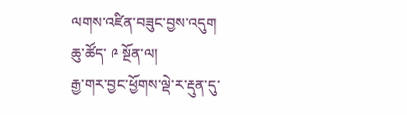ལགས་འཛིན་བཟུང་བྱས་འདུག
ཆུ་ཚོད་ ༩ སྔོན་ལ།
རྒྱ་གར་བྱང་ཕྱོགས་ལྡེ་ར་རྡུན་དུ་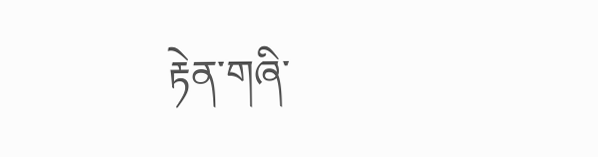རྟེན་གཞི་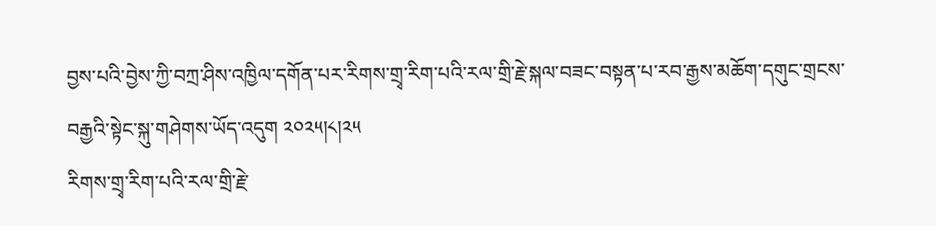བྱས་པའི་བྱེས་ཀྱི་བཀྲ་ཤིས་འཁྱིལ་དགོན་པར་རིགས་གྲྭ་རིག་པའི་རལ་གྲི་རྗེ་སྐལ་བཟང་བསྟན་པ་རབ་རྒྱས་མཆོག་དགུང་གྲངས་བརྒྱའི་སྟེང་སྐུ་གཤེགས་ཡོད་འདུག ༢༠༢༥།༨།༢༥
རིགས་གྲྭ་རིག་པའི་རལ་གྲི་རྗེ་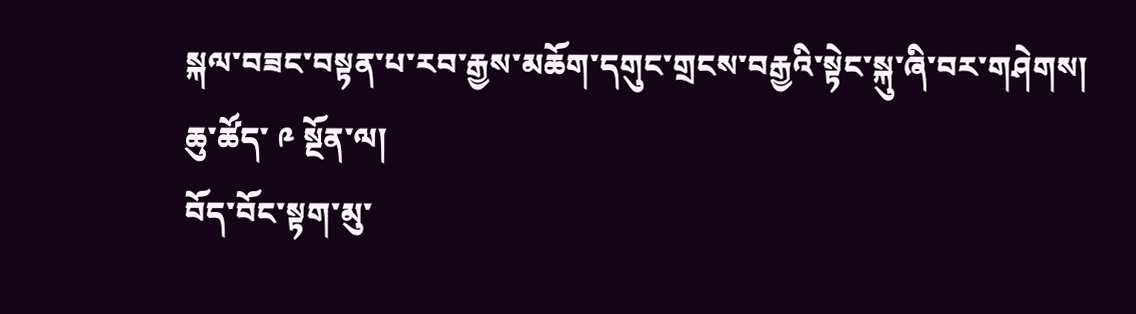སྐལ་བཟང་བསྟན་པ་རབ་རྒྱས་མཆོག་དགུང་གྲངས་བརྒྱའི་སྟེང་སྐུ་ཞི་བར་གཤེགས།
ཆུ་ཚོད་ ༩ སྔོན་ལ།
བོད་བོང་སྟག་མུ་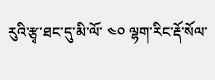རུའི་རྩྭ་ཐང་དུ་མི་ལོ་ ༤༠ ལྷག་རིང་རྡོ་སོལ་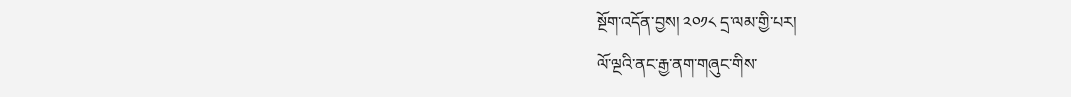སྔོག་འདོན་བྱས། ༢༠༡༨ དྲ་ལམ་གྱི་པར།
ལོ་ལྔའི་ནང་རྒྱ་ནག་གཞུང་གིས་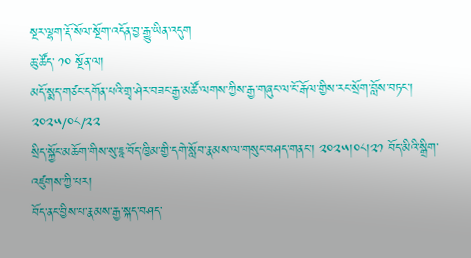སྔར་ལྷག་རྡོ་སོལ་སྔོག་འདོན་བྱ་རྒྱུ་ཡིན་འདུག
ཆུ་ཚོད་ ༡༠ སྔོན་ལ།
མདོ་སྨད་གཙང་དགོན་པའི་གྲྭ་ཤེར་བཟང་རྒྱ་མཚོ་ལགས་ཀྱིས་རྒྱ་གཞུང་ལ་ངོ་རྒོལ་གྱིས་རང་སྲོག་བློས་བཏང་།
༢༠༢༥/༠༨/༢༢
སྲིད་སྐྱོང་མཆོག་གིས་སུ་ཇཱ་བོད་ཁྱིམ་གྱི་དགེ་སློབ་རྣམས་ལ་གསུང་བཤད་གནང་། ༢༠༢༥།༠༨།༢༡ བོད་མིའི་སྒྲིག་འཛུགས་ཀྱི་པར།
བོད་ནང་བྱིས་པ་རྣམས་རྒྱ་སྐད་བཤད་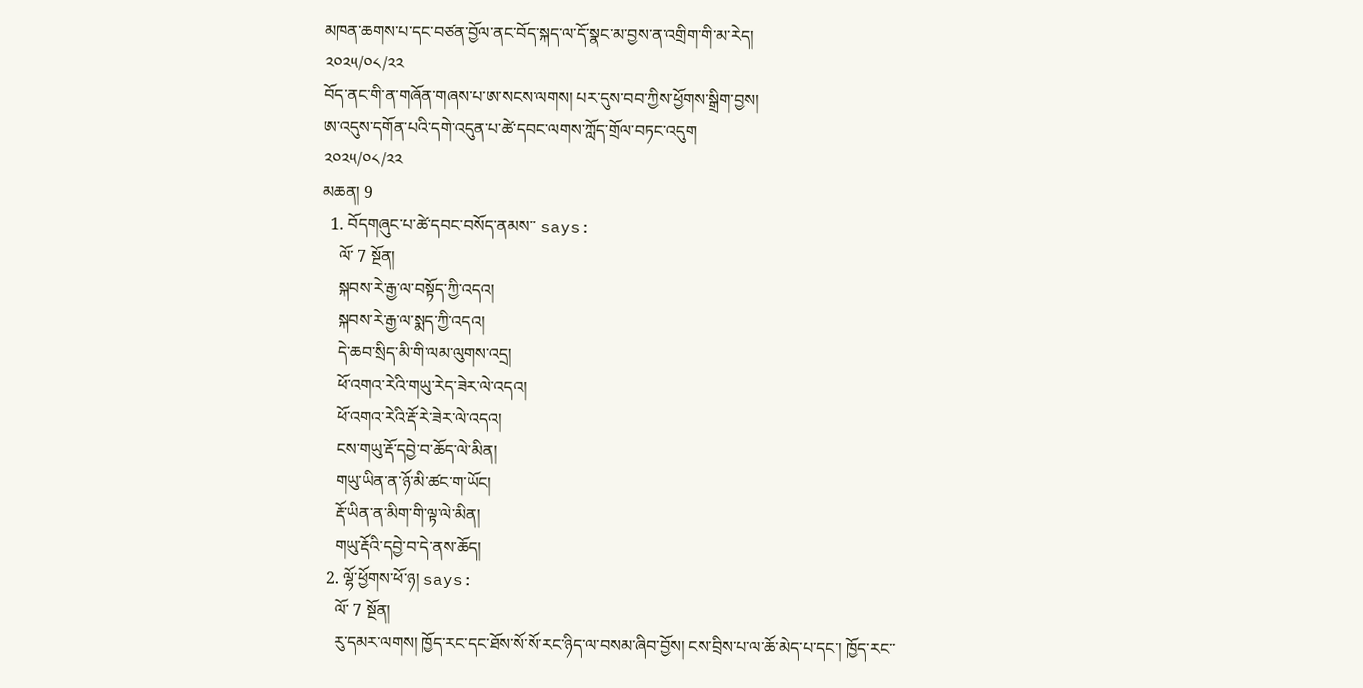མཁན་ཆགས་པ་དང་བཙན་བྱོལ་ནང་བོད་སྐད་ལ་དོ་སྣང་མ་བྱས་ན་འགྲིག་གི་མ་རེད།
༢༠༢༥/༠༨/༢༢
བོད་ནང་གི་ན་གཞོན་གཞས་པ་ཨ་སངས་ལགས། པར་དུས་བབ་ཀྱིས་ཕྱོགས་སྒྲིག་བྱས།
ཨ་འདུས་དགོན་པའི་དགེ་འདུན་པ་ཚེ་དབང་ལགས་ཀློད་གྲོལ་བཏང་འདུག
༢༠༢༥/༠༨/༢༢
མཆན། 9
  1. བོདགཞུང་པ་ཚེ་དབང་བསོད་ནམས་་ says:
    ལོ་ 7 སྔོན།
    སྐབས་རེ་རྒྱ་ལ་བསྟོད་ཀྱི་འདའ།
    སྐབས་རེ་རྒྱ་ལ་སྨད་ཀྱི་འདའ།
    དེ་ཆབ་སྲིད་མི་གི་ལམ་ལུགས་འདྲ།
    ཕོ་འགའ་རེའི་གཡུ་རེད་ཟེར་ལེ་འདའ།
    ཕོ་འགའ་རེའི་རྡོ་རེ་ཟེར་ལེ་འདའ།
    ངས་གཡུ་རྡོ་དབྱེ་བ་ཆོད་ལེ་མིན།
    གཡུ་ཡིན་ན་ཉོ་མི་ཚང་ག་ཡོང།
    རྡོ་ཡིན་ན་མིག་གི་ལྟ་ལེ་མིན།
    གཡུ་རྡོའི་དབྱེ་བ་དེ་ནས་ཆོད།
  2. ལྷོ་ཕྱོགས་ཕོ་ཉ། says:
    ལོ་ 7 སྔོན།
    རུ་དམར་ལགས། ཁྱོད་རང་དང་ཐོས་སོ་སོ་རང་ཉིད་ལ་བསམ་ཞིབ་བྱོས། ངས་བྲིས་པ་ལ་ཆོ་མེད་པ་དང་། ཁྱོད་རང་་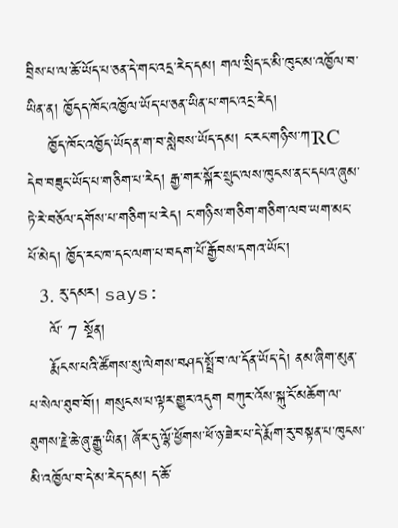བྲིས་པ་ལ་ཆོ་ཡོད་པ་ཅན་དེ་གང་འདྲ་རེད་དམ། གལ་སྲིད་ང་མི་ཁུང་མ་འཁྱོལ་བ་ཡིན་ན། ཁྱོདད་ཁོང་འཁྱོལ་ཡོད་པ་ཅན་ཡིན་པ་གང་འངྲ་རེད།
    ཁྱོད་ཁོང་འཁྱོད་ཡོད་ན་ག་བ་སླེབས་ཡོད་དམ། ང་རང་གཉིས་ཀ་RC དེབ་བཟུང་ཡོད་པ་གཅིག་པ་རེད། རྒྱ་གར་སྐོར་སྲུང་ལས་ཁུངས་ནང་དཔའ་ཞུམ་ཏེ་རེ་བཅོལ་དགོས་པ་གཅིག་པ་རེད། ང་གཉིས་གཅིག་གཅིག་ལབ་ཡག་མང་པོ་མེད། ཁྱོད་རང་ཁ་དང་ལག་པ་བདག་པོ་རྒྱོབས་དགའ་ཡོང་།
  3. རུ་དམར། says:
    ལོ་ 7 སྔོན།
    རྨོངས་པའི་ཚོགས་སུ་ལེགས་བཤད་སྤྲོ་བ་ལ་དོན་ཡོད་དེ། ནམ་ཞིག་མུན་པ་སེལ་ཐུབ་བོ།། གསུངས་པ་ལྟར་གྱུར་འདུག བཀུར་འོས་སྐུ་ངོ་མཆོག་ལ་ཐུགས་རྗེ་ཆེ་ཞུ་རྒྱུ་ཡིན། ཞོར་དུ་ལྷོ་ཕྱོགས་ཕོ་ཉ་ཟེར་པ་དེ་རྨོག་རུ་བསྟན་པ་ཁུངས་མི་འཁྱོལ་བ་དེ་མ་རེད་དམ། ད་ཆོ་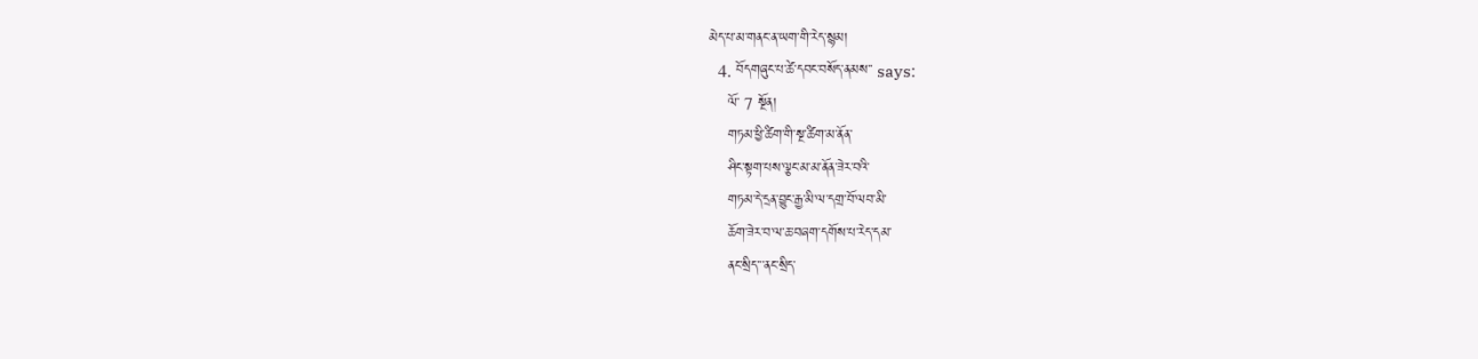མེད་པ་མ་གནང་ན་ཡག་གི་རེད་སྙམ།
  4. བོདགཞུང་པ་ཚེ་དབང་བསོད་ནམས་་ says:
    ལོ་ 7 སྔོན།
    གཏམ་ཕྱི་ཚིག་གི་སྔ་ཚིག་མ་ནོན་
    ཤིང་སྟག་པས་ལྕང་མ་མ་ནོན་ཟེར་བའི་
    གཏམ་དེ་དྲན་བྱུང་རྒྱ་མི་ལ་དགྲ་བོ་ལབ་མི་
    ཆོག་ཟེར་བ་ལ་ཆ་བཞག་དགོས་པ་རེད་དམ་
    ནང་སྲིད་་་ནང་སྲིད་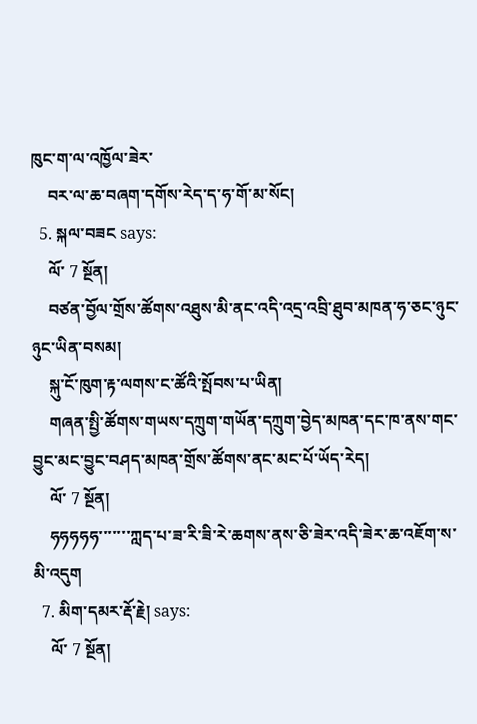ཁུང་ག་ལ་འཁྱོལ་ཟེར་
    བར་ལ་ཆ་བཞག་དགོས་རེད་ད་ཧ་གོ་མ་སོང།
  5. སྐལ་བཟང says:
    ལོ་ 7 སྔོན།
    བཙན་བྱོལ་གྲོས་ཚོགས་འཐུས་མི་ནང་འདི་འདྲ་འབྲི་ཐུབ་མཁན་ཧ་ཅང་ཉུང་ཉུང་ཡིན་བསམ།
    སྐུ་ངོ་ཁུག་རྟ་ལགས་ང་ཚོའི་སྤོབས་པ་ཡིན།
    གཞན་སྤྱི་ཚོགས་གཡས་དཀྲུག་གཡོན་དཀྲུག་བྱེད་མཁན་དང་ཁ་ནས་གང་བྱུང་མང་བྱུང་བཤད་མཁན་གྲོས་ཚོགས་ནང་མང་པོ་ཡོད་རེད།
    ལོ་ 7 སྔོན།
    ཧཧཧཧཧ་་་་་་་ཀླད་པ་ཟ་རི་ཟི་རེ་ཆགས་ནས་ཅི་ཟེར་འདི་ཟེར་ཆ་འཇོག་ས་མི་འདུག
  7. མིག་དམར་རྡོ་རྗེ། says:
    ལོ་ 7 སྔོན།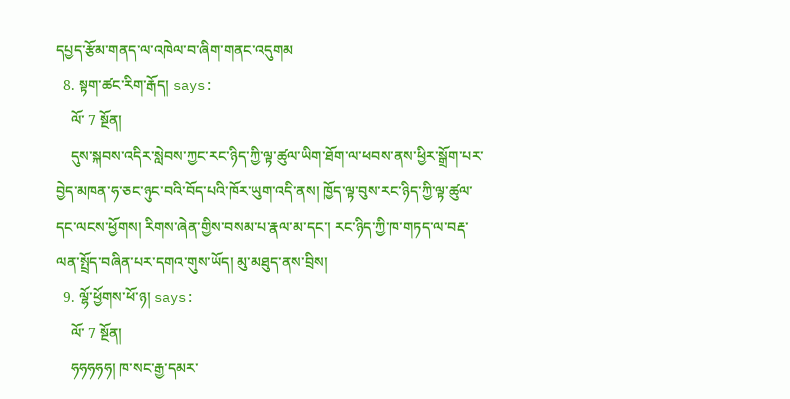དཔྱད་རྩོམ་གནད་ལ་འཁེལ་བ་ཞིག་གནང་འདུགམ
  8. སྟག་ཚང་རིག་རྒོད། says:
    ལོ་ 7 སྔོན།
    དུས་སྐབས་འདིར་སླེབས་ཀྱང་རང་ཉིད་ཀྱི་ལྟ་ཚུལ་ཡིག་ཐོག་ལ་ཕབས་ནས་ཕྱིར་སྒྲོག་པར་བྱེད་མཁན་ཧ་ཅང་ཉུང་བའི་བོད་པའི་ཁོར་ཡུག་འདི་ནས། ཁྱོད་ལྟ་བུས་རང་ཉིད་ཀྱི་ལྟ་ཚུལ་དང་ལངས་ཕྱོགས། རིགས་ཞེན་གྱིས་བསམ་པ་རྣལ་མ་དང་། རང་ཉིད་ཀྱི་ཁ་གཏད་ལ་བརྡ་ལན་སྤྲོད་བཞིན་པར་དགའ་གུས་ཡོད། མུ་མཐུད་ནས་བྲིས།
  9. ལྷོ་ཕྱོགས་ཕོ་ཉ། says:
    ལོ་ 7 སྔོན།
    ཧཧཧཧཧ། ཁ་སང་རྒྱ་དམར་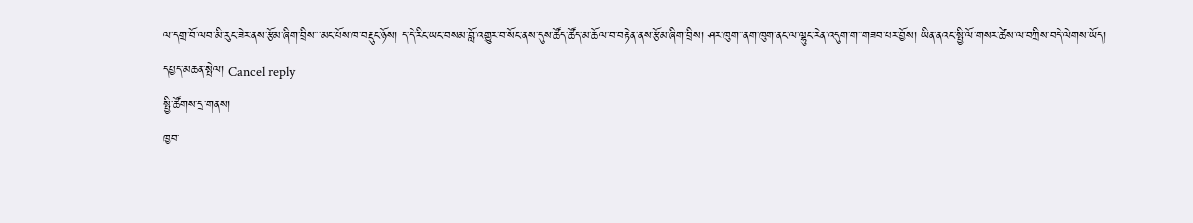ལ་དགྲ་བོ་ལབ་མི་རུང་ཟེར་ནས་རྩོམ་ཞིག་བྲིས་་་མང་པོས་ཁ་བརྡུང་ཉོས། ད་དེ་རིང་ཡང་བསམ་བློ་འགྱུར་བ་སོང་ནས་དུས་ཚོད་ཚོད་མ་ཆོལ་བ་བརྟེན་ནས་རྩོམ་ཞིག་བྲིས། ཤར་ཁུག་་ནག་ཁུག་ནང་ལ་ལྷུང་རེན་འདུག་ག་་གཟབ་པར་བྱོས། ཡིན་ནའང་སྤྱི་ལོ་གསར་ཚེས་ལ་བཀྲིས་བདེ་ལེགས་ཡོད།
དཔྱད་མཆན་སྤེལ། Cancel reply
སྤྱི་ཚོགས་དྲ་གནས།
ཁྱབ་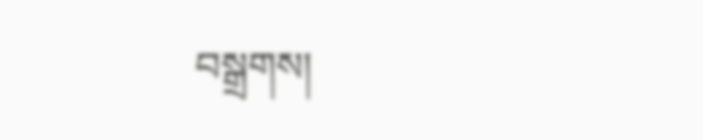བསྒྲགས།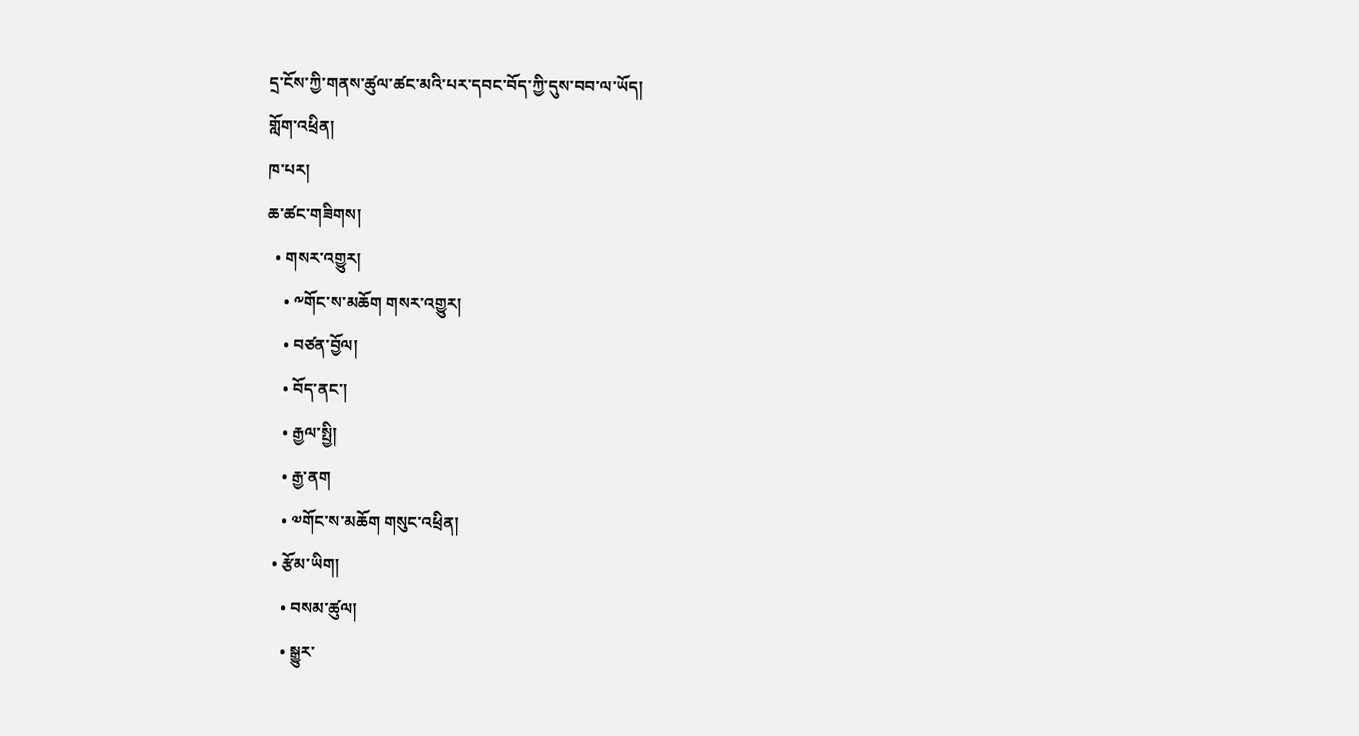དྲ་ངོས་ཀྱི་གནས་ཚུལ་ཚང་མའི་པར་དབང་བོད་ཀྱི་དུས་བབ་ལ་ཡོད།
གློག་འཕྲིན།
ཁ་པར།
ཆ་ཚང་གཟིགས།
  • གསར་འགྱུར།
    • ༸གོང་ས་མཆོག གསར་འགྱུར།
    • བཙན་བྱོལ།
    • བོད་ནང་།
    • རྒྱལ་སྤྱི།
    • རྒྱ་ནག
    • ༧གོང་ས་མཆོག གསུང་འཕྲིན།
  • རྩོམ་ཡིག།
    • བསམ་ཚུལ།
    • སྒྱུར་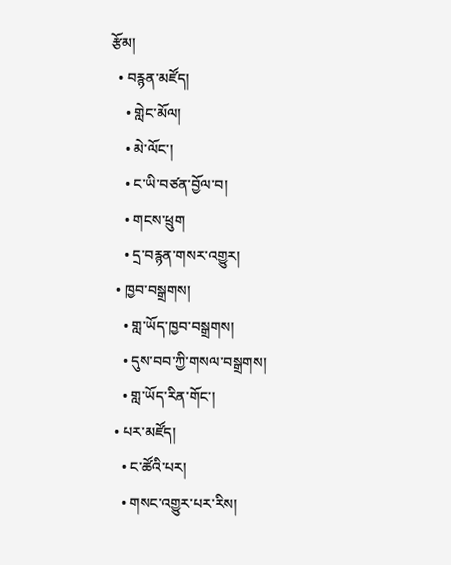རྩོམ།
  • བརྙན་མཛོད།
    • གླེང་མོལ།
    • མེ་ལོང་།
    • ང་ཡི་བཙན་བྱོལ་བ།
    • གངས་ཕྲུག
    • དྲ་བརྙན་གསར་འགྱུར།
  • ཁྱབ་བསྒྲགས།
    • གླ་ཡོད་ཁྱབ་བསྒྲགས།
    • དུས་བབ་ཀྱི་གསལ་བསྒྲགས།
    • གླ་ཡོད་རིན་གོང་།
  • པར་མཛོད།
    • ང་ཚོའི་པར།
    • གསང་འགྱུར་པར་རིས།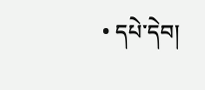• དཔེ་དེབ།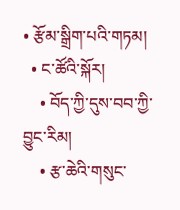• རྩོམ་སྒྲིག་པའི་གཏམ།
  • ང་ཚོའི་སྐོར།
    • བོད་ཀྱི་དུས་བབ་ཀྱི་བྱུང་རིམ།
    • རྩ་ཆེའི་གསུང་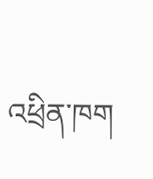འཕྲིན་ཁག